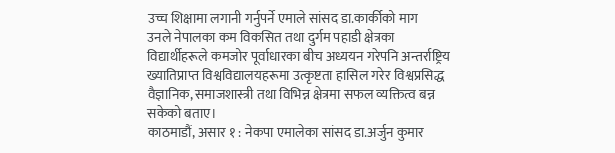उच्च शिक्षामा लगानी गर्नुपर्ने एमाले सांसद डा.कार्कीको माग
उनले नेपालका कम विकसित तथा दुर्गम पहाडी क्षेत्रका विद्यार्थीहरूले कमजोर पूर्वाधारका बीच अध्ययन गरेपनि अन्तर्राष्ट्रिय ख्यातिप्राप्त विश्वविद्यालयहरूमा उत्कृष्टता हासिल गरेर विश्वप्रसिद्ध वैज्ञानिक, समाजशास्त्री तथा विभिन्न क्षेत्रमा सफल व्यक्तित्व बन्न सकेको बताए।
काठमाडौं, असार १ : नेकपा एमालेका सांसद डा.अर्जुन कुमार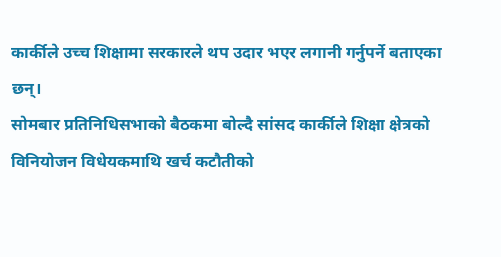कार्कीले उच्च शिक्षामा सरकारले थप उदार भएर लगानी गर्नुपर्ने बताएका छन्।
सोमबार प्रतिनिधिसभाको बैठकमा बोल्दै सांसद कार्कीले शिक्षा क्षेत्रको विनियोजन विधेयकमाथि खर्च कटौतीको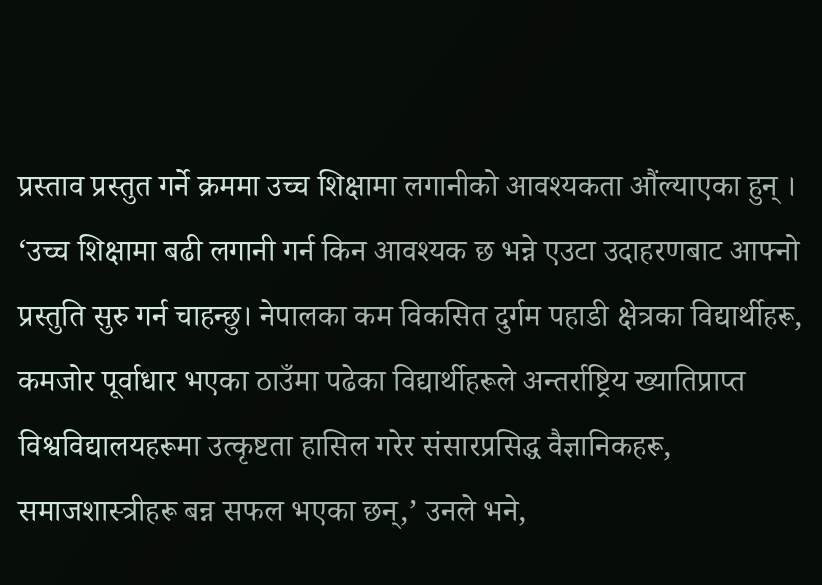प्रस्ताव प्रस्तुत गर्ने क्रममा उच्च शिक्षामा लगानीको आवश्यकता औंल्याएका हुन् ।
‘उच्च शिक्षामा बढी लगानी गर्न किन आवश्यक छ भन्ने एउटा उदाहरणबाट आफ्नो प्रस्तुति सुरु गर्न चाहन्छु। नेपालका कम विकसित दुर्गम पहाडी क्षेत्रका विद्यार्थीहरू, कमजोर पूर्वाधार भएका ठाउँमा पढेका विद्यार्थीहरूले अन्तर्राष्ट्रिय ख्यातिप्राप्त विश्वविद्यालयहरूमा उत्कृष्टता हासिल गरेर संसारप्रसिद्ध वैज्ञानिकहरू, समाजशास्त्रीहरू बन्न सफल भएका छन्,’ उनले भने,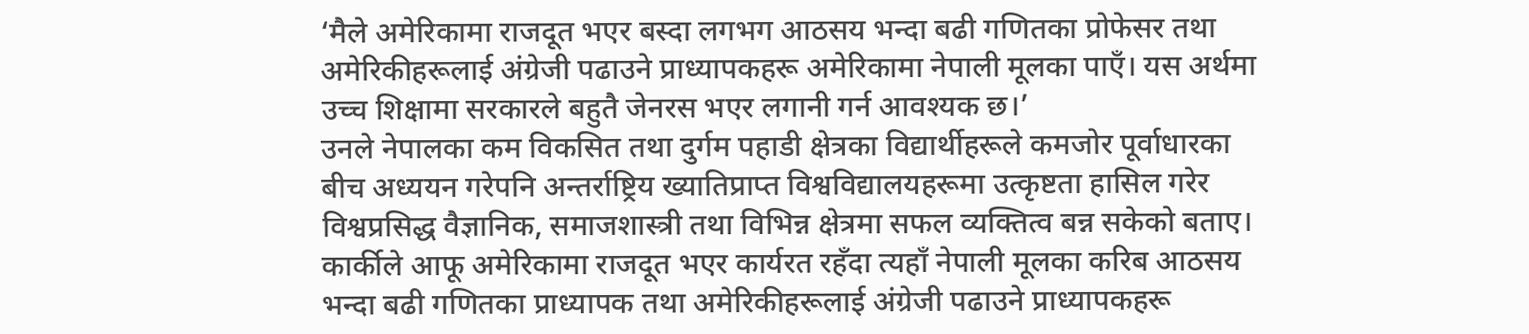‘मैले अमेरिकामा राजदूत भएर बस्दा लगभग आठसय भन्दा बढी गणितका प्रोफेसर तथा अमेरिकीहरूलाई अंग्रेजी पढाउने प्राध्यापकहरू अमेरिकामा नेपाली मूलका पाएँ। यस अर्थमा उच्च शिक्षामा सरकारले बहुतै जेनरस भएर लगानी गर्न आवश्यक छ।’
उनले नेपालका कम विकसित तथा दुर्गम पहाडी क्षेत्रका विद्यार्थीहरूले कमजोर पूर्वाधारका बीच अध्ययन गरेपनि अन्तर्राष्ट्रिय ख्यातिप्राप्त विश्वविद्यालयहरूमा उत्कृष्टता हासिल गरेर विश्वप्रसिद्ध वैज्ञानिक, समाजशास्त्री तथा विभिन्न क्षेत्रमा सफल व्यक्तित्व बन्न सकेको बताए।
कार्कीले आफू अमेरिकामा राजदूत भएर कार्यरत रहँदा त्यहाँ नेपाली मूलका करिब आठसय भन्दा बढी गणितका प्राध्यापक तथा अमेरिकीहरूलाई अंग्रेजी पढाउने प्राध्यापकहरू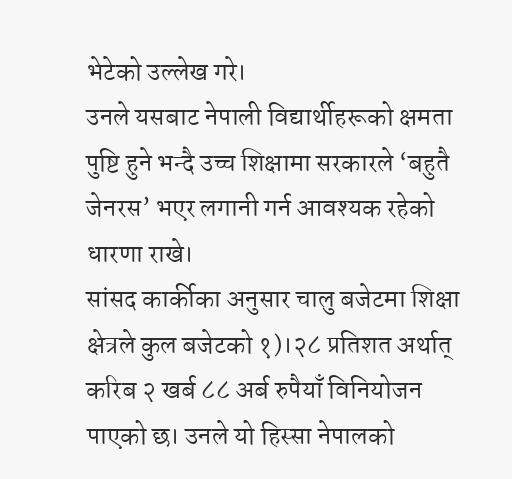भेटेको उल्लेख गरे।
उनले यसबाट नेपाली विद्यार्थीहरूको क्षमता पुष्टि हुने भन्दै उच्च शिक्षामा सरकारले ‘बहुतै जेनरस’ भएर लगानी गर्न आवश्यक रहेको धारणा राखे।
सांसद कार्कीका अनुसार चालु बजेटमा शिक्षा क्षेत्रले कुल बजेटको १)।२८ प्रतिशत अर्थात् करिब २ खर्ब ८८ अर्ब रुपैयाँ विनियोजन पाएको छ। उनले यो हिस्सा नेपालको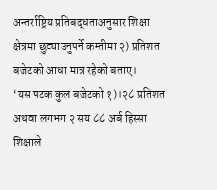अन्तर्राष्ट्रिय प्रतिबद्धताअनुसार शिक्षा क्षेत्रमा छुट्याउनुपर्ने कम्तीमा २) प्रतिशत बजेटको आधा मात्र रहेको बताए।
‘यस पटक कुल बजेटको १)।२८ प्रतिशत अथवा लगभग २ सय ८८ अर्ब हिस्सा शिक्षाले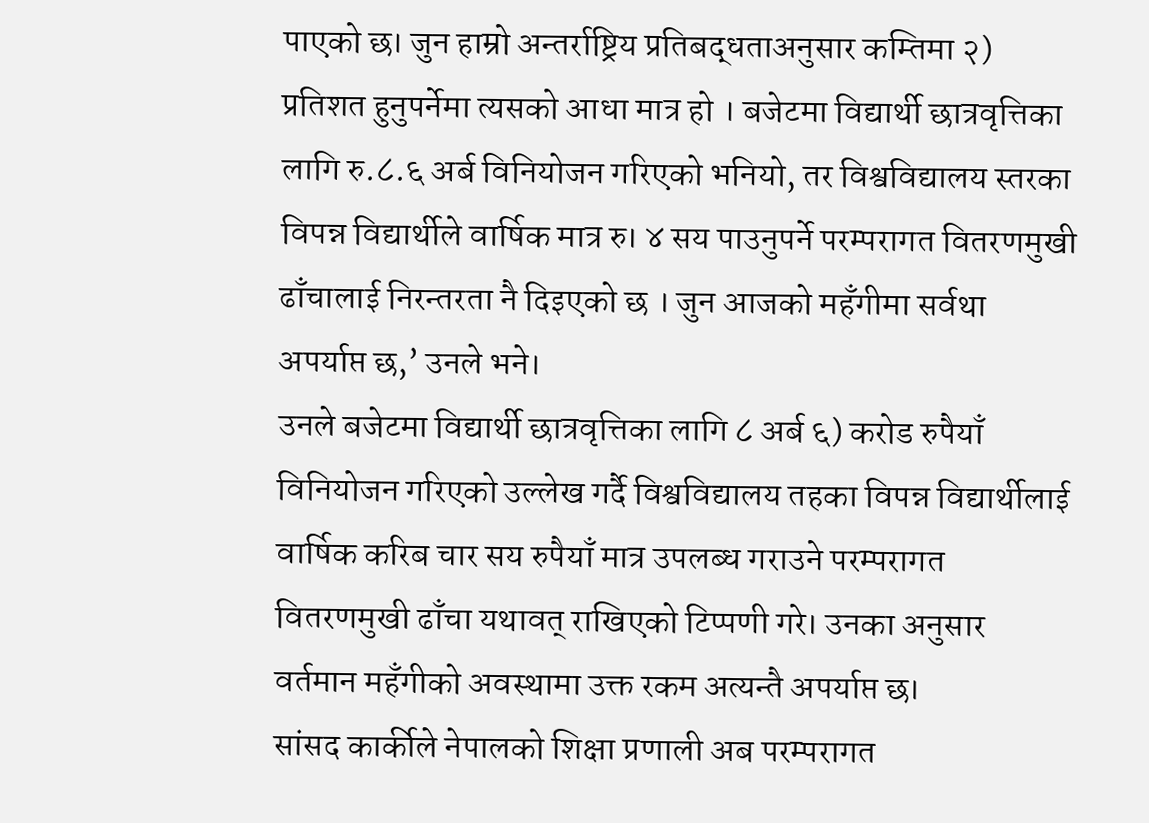पाएको छ। जुन हाम्रो अन्तर्राष्ट्रिय प्रतिबद्धताअनुसार कम्तिमा २) प्रतिशत हुनुपर्नेमा त्यसको आधा मात्र हो । बजेटमा विद्यार्थी छात्रवृत्तिका लागि रु.८.६ अर्ब विनियोजन गरिएको भनियो, तर विश्वविद्यालय स्तरका विपन्न विद्यार्थीले वार्षिक मात्र रु। ४ सय पाउनुपर्ने परम्परागत वितरणमुखी ढाँचालाई निरन्तरता नै दिइएको छ । जुन आजको महँगीमा सर्वथा अपर्याप्त छ,’ उनले भने।
उनले बजेटमा विद्यार्थी छात्रवृत्तिका लागि ८ अर्ब ६) करोड रुपैयाँ विनियोजन गरिएको उल्लेख गर्दै विश्वविद्यालय तहका विपन्न विद्यार्थीलाई वार्षिक करिब चार सय रुपैयाँ मात्र उपलब्ध गराउने परम्परागत वितरणमुखी ढाँचा यथावत् राखिएको टिप्पणी गरे। उनका अनुसार वर्तमान महँगीको अवस्थामा उक्त रकम अत्यन्तै अपर्याप्त छ।
सांसद कार्कीले नेपालको शिक्षा प्रणाली अब परम्परागत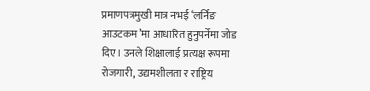प्रमाणपत्रमुखी मात्र नभई ‘लर्निङ आउटकम’मा आधारित हुनुपर्नेमा जोड दिए। उनले शिक्षालाई प्रत्यक्ष रूपमा रोजगारी, उद्यमशीलता र राष्ट्रिय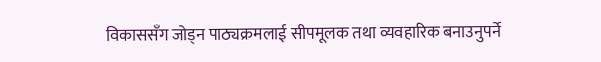विकाससँग जोड्न पाठ्यक्रमलाई सीपमूलक तथा व्यवहारिक बनाउनुपर्ने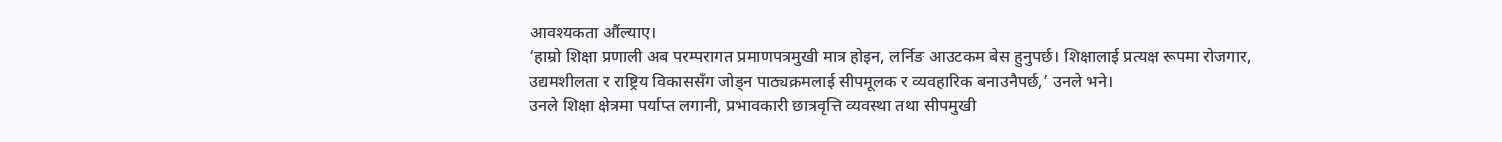आवश्यकता औंल्याए।
‘हाम्रो शिक्षा प्रणाली अब परम्परागत प्रमाणपत्रमुखी मात्र होइन, लर्निङ आउटकम बेस हुनुपर्छ। शिक्षालाई प्रत्यक्ष रूपमा रोजगार, उद्यमशीलता र राष्ट्रिय विकाससँग जोड्न पाठ्यक्रमलाई सीपमूलक र व्यवहारिक बनाउनैपर्छ,’ उनले भने।
उनले शिक्षा क्षेत्रमा पर्याप्त लगानी, प्रभावकारी छात्रवृत्ति व्यवस्था तथा सीपमुखी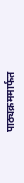पाठ्यक्रममार्फत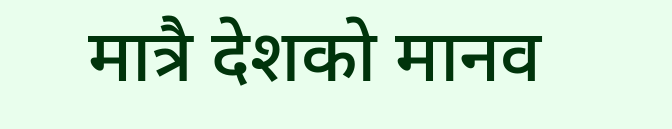मात्रै देशको मानव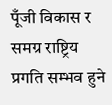पूँजी विकास र समग्र राष्ट्रिय प्रगति सम्भव हुने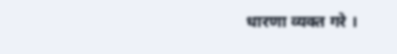धारणा व्यक्त गरे ।